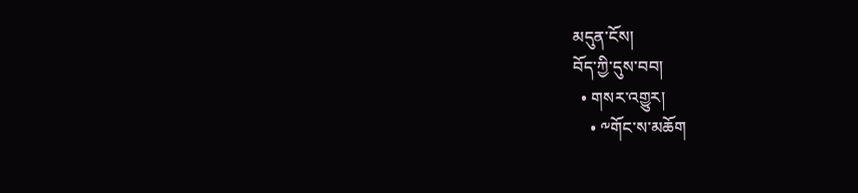མདུན་ངོས།
བོད་ཀྱི་དུས་བབ།
  • གསར་འགྱུར།
    • ༸གོང་ས་མཆོག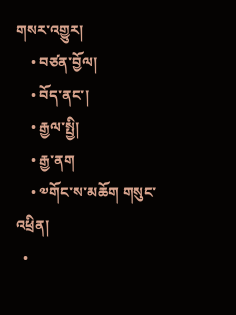གསར་འགྱུར།
    • བཙན་བྱོལ།
    • བོད་ནང་།
    • རྒྱལ་སྤྱི།
    • རྒྱ་ནག
    • ༧གོང་ས་མཆོག གསུང་འཕྲིན།
  •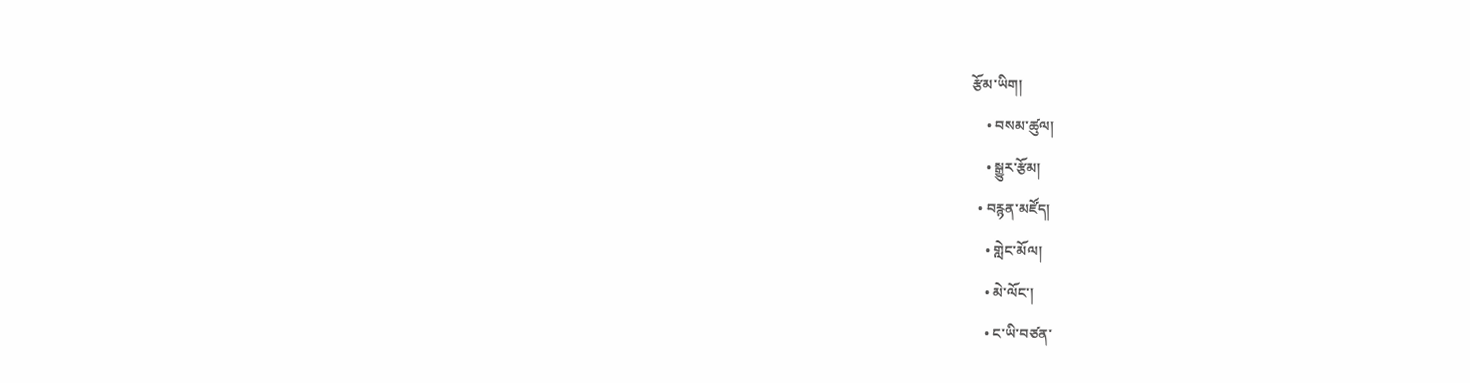རྩོམ་ཡིག།
    • བསམ་ཚུལ།
    • སྒྱུར་རྩོམ།
  • བརྙན་མཛོད།
    • གླེང་མོལ།
    • མེ་ལོང་།
    • ང་ཡི་བཙན་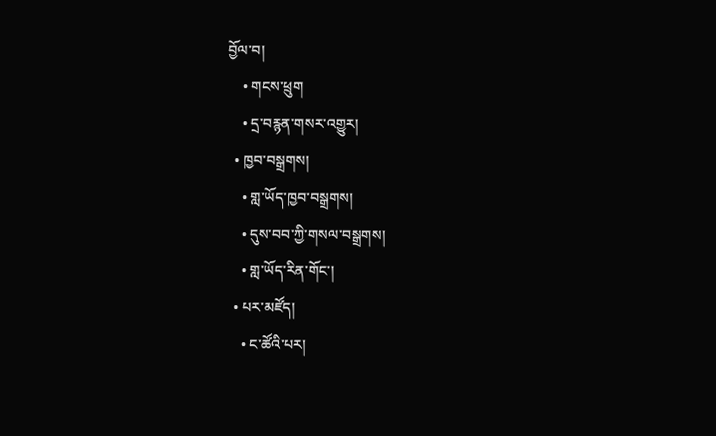བྱོལ་བ།
    • གངས་ཕྲུག
    • དྲ་བརྙན་གསར་འགྱུར།
  • ཁྱབ་བསྒྲགས།
    • གླ་ཡོད་ཁྱབ་བསྒྲགས།
    • དུས་བབ་ཀྱི་གསལ་བསྒྲགས།
    • གླ་ཡོད་རིན་གོང་།
  • པར་མཛོད།
    • ང་ཚོའི་པར།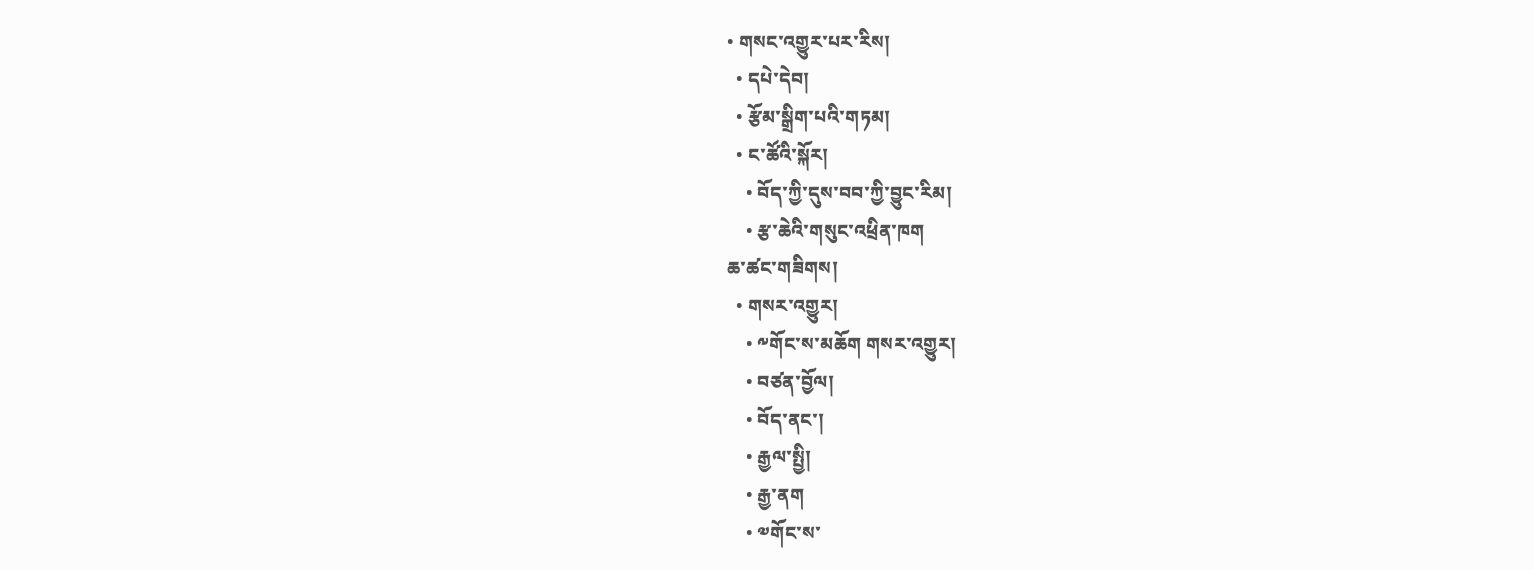• གསང་འགྱུར་པར་རིས།
  • དཔེ་དེབ།
  • རྩོམ་སྒྲིག་པའི་གཏམ།
  • ང་ཚོའི་སྐོར།
    • བོད་ཀྱི་དུས་བབ་ཀྱི་བྱུང་རིམ།
    • རྩ་ཆེའི་གསུང་འཕྲིན་ཁག
ཆ་ཚང་གཟིགས།
  • གསར་འགྱུར།
    • ༸གོང་ས་མཆོག གསར་འགྱུར།
    • བཙན་བྱོལ།
    • བོད་ནང་།
    • རྒྱལ་སྤྱི།
    • རྒྱ་ནག
    • ༧གོང་ས་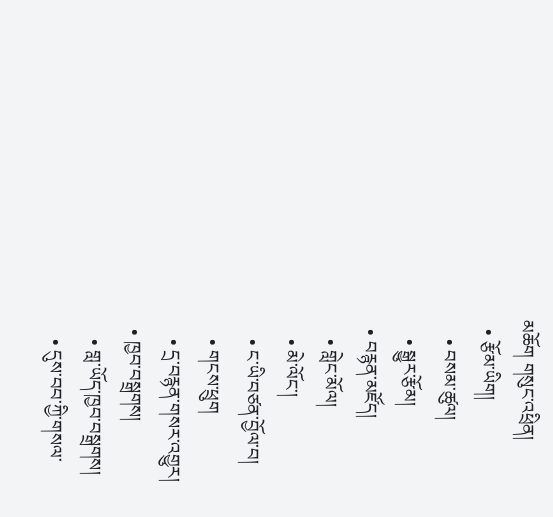མཆོག གསུང་འཕྲིན།
  • རྩོམ་ཡིག།
    • བསམ་ཚུལ།
    • སྒྱུར་རྩོམ།
  • བརྙན་མཛོད།
    • གླེང་མོལ།
    • མེ་ལོང་།
    • ང་ཡི་བཙན་བྱོལ་བ།
    • གངས་ཕྲུག
    • དྲ་བརྙན་གསར་འགྱུར།
  • ཁྱབ་བསྒྲགས།
    • གླ་ཡོད་ཁྱབ་བསྒྲགས།
    • དུས་བབ་ཀྱི་གསལ་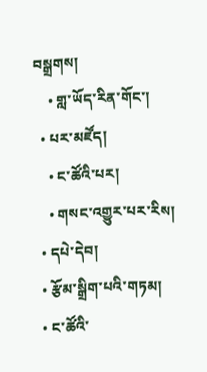བསྒྲགས།
    • གླ་ཡོད་རིན་གོང་།
  • པར་མཛོད།
    • ང་ཚོའི་པར།
    • གསང་འགྱུར་པར་རིས།
  • དཔེ་དེབ།
  • རྩོམ་སྒྲིག་པའི་གཏམ།
  • ང་ཚོའི་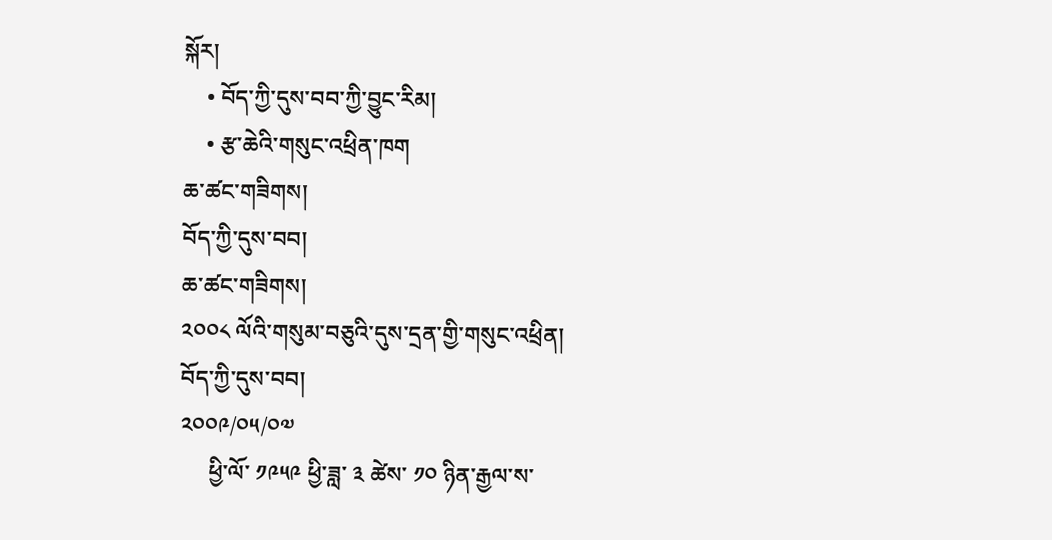སྐོར།
    • བོད་ཀྱི་དུས་བབ་ཀྱི་བྱུང་རིམ།
    • རྩ་ཆེའི་གསུང་འཕྲིན་ཁག
ཆ་ཚང་གཟིགས།
བོད་ཀྱི་དུས་བབ།
ཆ་ཚང་གཟིགས།
༢༠༠༨ ལོའི་གསུམ་བཅུའི་དུས་དྲན་གྱི་གསུང་འཕྲིན།
བོད་ཀྱི་དུས་བབ།
༢༠༠༩/༠༥/༠༧
     ཕྱི་ལོ་ ༡༩༥༩ ཕྱི་ཟླ་ ༣ ཚེས་ ༡༠ ཉིན་རྒྱལ་ས་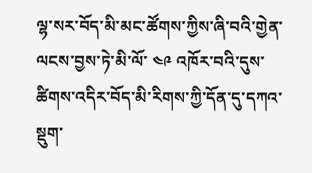ལྷ་སར་བོད་མི་མང་ཚོགས་ཀྱིས་ཞི་བའི་གྱེན་ལངས་བྱས་ཏེ་མི་ལོ་ ༤༩ འཁོར་བའི་དུས་ཚིགས་འདིར་བོད་མི་རིགས་ཀྱི་དོན་དུ་དཀའ་སྡུག་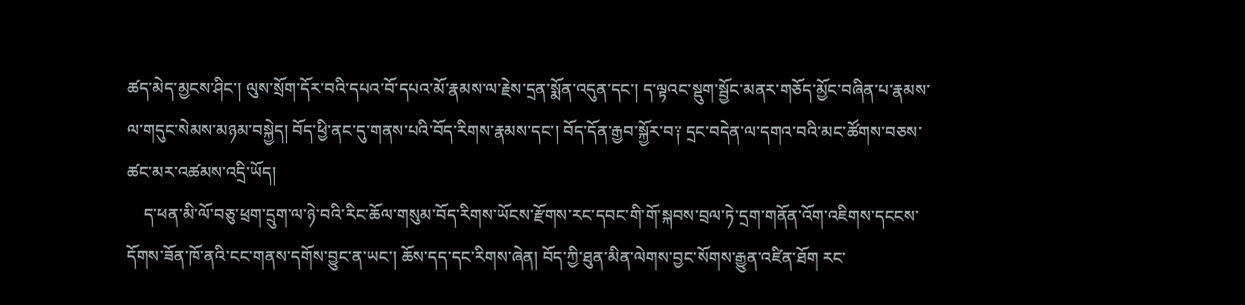ཚད་མེད་མྱངས་ཤིང་། ལུས་སྲོག་དོར་བའི་དཔའ་བོ་དཔའ་མོ་རྣམས་ལ་རྗེས་དྲན་སྨོན་འདུན་དང་། ད་ལྟའང་སྡུག་སྦྱོང་མནར་གཅོད་མྱོང་བཞིན་པ་རྣམས་ལ་གདུང་སེམས་མཉམ་བསྐྱེད། བོད་ཕྱི་ནང་དུ་གནས་པའི་བོད་རིགས་རྣམས་དང་། བོད་དོན་རྒྱབ་སྐྱོར་བ༑ དྲང་བདེན་ལ་དགའ་བའི་མང་ཚོགས་བཅས་ཚང་མར་འཚམས་འདྲི་ཡོད།
    ད་ཕན་མི་ལོ་བཅུ་ཕྲག་དྲུག་ལ་ཉེ་བའི་རིང་ཆོལ་གསུམ་བོད་རིགས་ཡོངས་རྫོགས་རང་དབང་གི་གོ་སྐབས་བྲལ་ཏེ་དྲག་གནོན་འོག་འཇིགས་དངངས་དོགས་ཟོན་ཁོ་ནའི་ངང་གནས་དགོས་བྱུང་ན་ཡང་། ཆོས་དད་དང་རིགས་ཞེན། བོད་ཀྱི་ཐུན་མིན་ལེགས་བྱང་སོགས་རྒྱུན་འཛིན་ཐོག རང་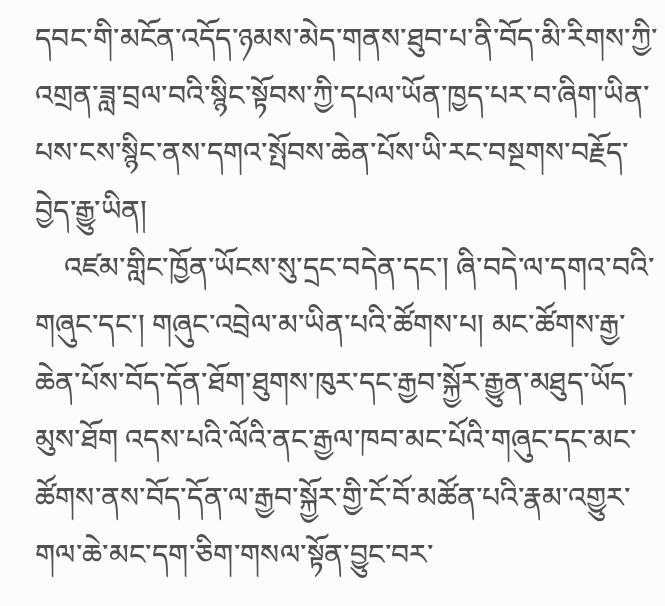དབང་གི་མངོན་འདོད་ཉམས་མེད་གནས་ཐུབ་པ་ནི་བོད་མི་རིགས་ཀྱི་འགྲན་ཟླ་བྲལ་བའི་སྙིང་སྟོབས་ཀྱི་དཔལ་ཡོན་ཁྱད་པར་བ་ཞིག་ཡིན་པས་ངས་སྙིང་ནས་དགའ་སྤོབས་ཆེན་པོས་ཡི་རང་བསྔགས་བརྗོད་བྱེད་རྒྱུ་ཡིན།
    འཛམ་གླིང་ཁྱོན་ཡོངས་སུ་དྲང་བདེན་དང་། ཞི་བདེ་ལ་དགའ་བའི་གཞུང་དང་། གཞུང་འབྲེལ་མ་ཡིན་པའི་ཚོགས་པ། མང་ཚོགས་རྒྱ་ཆེན་པོས་བོད་དོན་ཐོག་ཐུགས་ཁུར་དང་རྒྱབ་སྐྱོར་རྒྱུན་མཐུད་ཡོད་མུས་ཐོག འདས་པའི་ལོའི་ནང་རྒྱལ་ཁབ་མང་པོའི་གཞུང་དང་མང་ཚོགས་ནས་བོད་དོན་ལ་རྒྱབ་སྐྱོར་གྱི་ངོ་བོ་མཚོན་པའི་རྣམ་འགྱུར་གལ་ཆེ་མང་དག་ཅིག་གསལ་སྟོན་བྱུང་བར་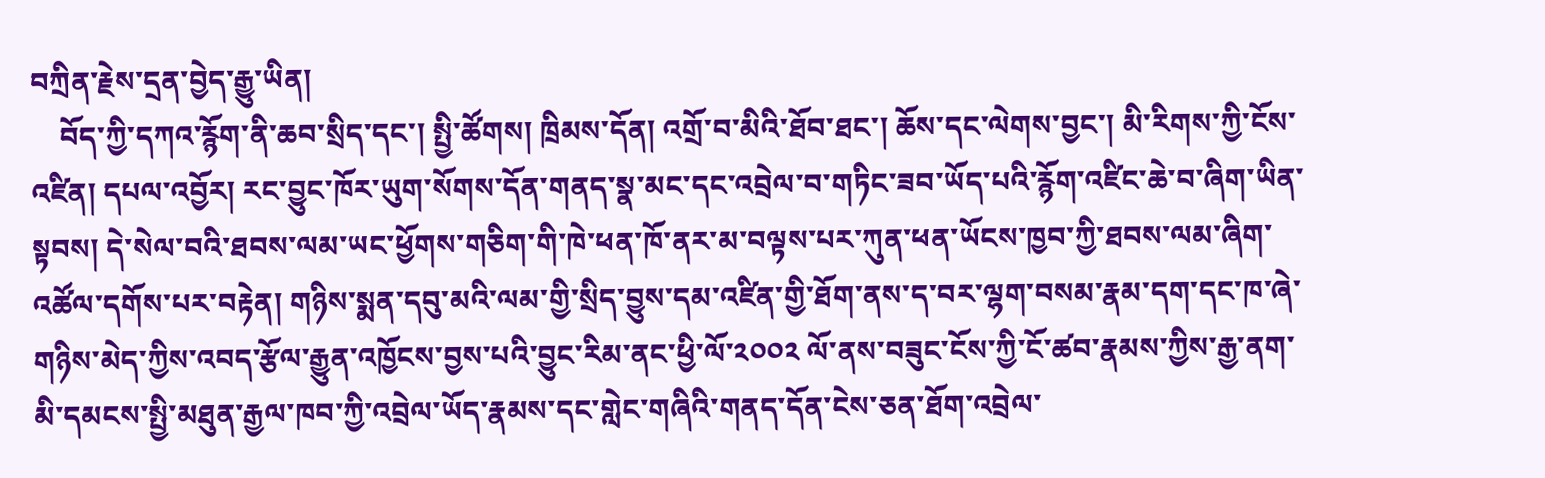བཀྲིན་རྗེས་དྲན་བྱེད་རྒྱུ་ཡིན།
    བོད་ཀྱི་དཀའ་རྙོག་ནི་ཆབ་སྲིད་དང་། སྤྱི་ཚོགས། ཁྲིམས་དོན། འགྲོ་བ་མིའི་ཐོབ་ཐང་། ཆོས་དང་ལེགས་བྱང་། མི་རིགས་ཀྱི་ངོས་འཛིན། དཔལ་འབྱོར། རང་བྱུང་ཁོར་ཡུག་སོགས་དོན་གནད་སྣ་མང་དང་འབྲེལ་བ་གཏིང་ཟབ་ཡོད་པའི་རྙོག་འཛིང་ཆེ་བ་ཞིག་ཡིན་སྟབས། དེ་སེལ་བའི་ཐབས་ལམ་ཡང་ཕྱོགས་གཅིག་གི་ཁེ་ཕན་ཁོ་ནར་མ་བལྟས་པར་ཀུན་ཕན་ཡོངས་ཁྱབ་ཀྱི་ཐབས་ལམ་ཞིག་འཚོལ་དགོས་པར་བརྟེན། གཉིས་སྨན་དབུ་མའི་ལམ་གྱི་སྲིད་བྱུས་དམ་འཛིན་གྱི་ཐོག་ནས་ད་བར་ལྷག་བསམ་རྣམ་དག་དང་ཁ་ཞེ་གཉིས་མེད་ཀྱིས་འབད་རྩོལ་རྒྱུན་འཁྱོངས་བྱས་པའི་བྱུང་རིམ་ནང་ཕྱི་ལོ་༢༠༠༢ ལོ་ནས་བཟུང་ངོས་ཀྱི་ངོ་ཚབ་རྣམས་ཀྱིས་རྒྱ་ནག་མི་དམངས་སྤྱི་མཐུན་རྒྱལ་ཁབ་ཀྱི་འབྲེལ་ཡོད་རྣམས་དང་གླེང་གཞིའི་གནད་དོན་ངེས་ཅན་ཐོག་འབྲེལ་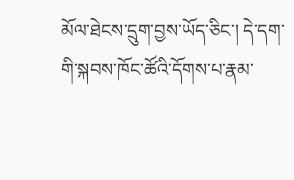མོལ་ཐེངས་དྲུག་བྱས་ཡོད་ཅིང་། དེ་དག་གི་སྐབས་ཁོང་ཚོའི་དོགས་པ་རྣམ་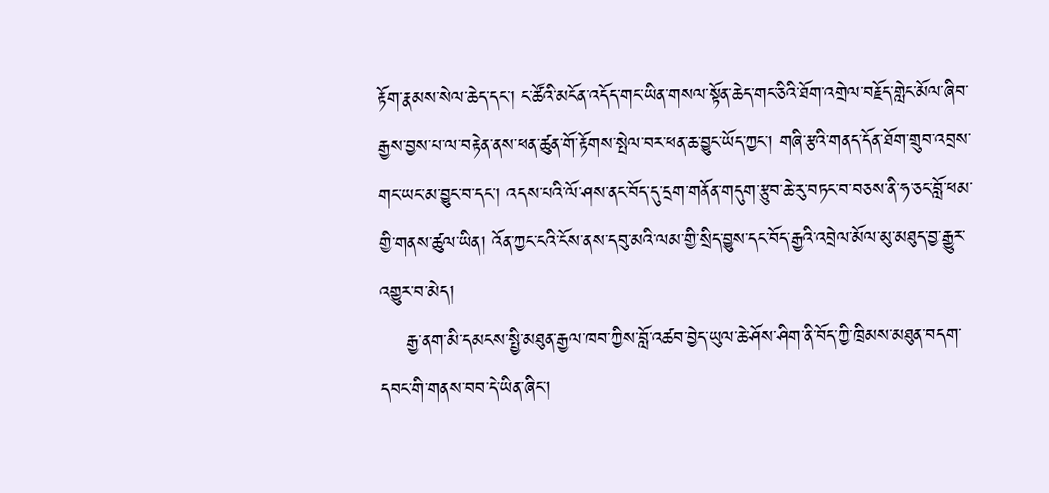རྟོག་རྣམས་སེལ་ཆེད་དང་། ང་ཚོའི་མངོན་འདོད་གང་ཡིན་གསལ་སྟོན་ཆེད་གང་ཅིའི་ཐོག་འགྲེལ་བརྗོད་གླེང་མོལ་ཞིབ་རྒྱས་བྱས་པ་ལ་བརྟེན་ནས་ཕན་ཚུན་གོ་རྟོགས་སྤེལ་བར་ཕན་ཆ་བྱུང་ཡོད་ཀྱང་། གཞི་རྩའི་གནད་དོན་ཐོག་གྲུབ་འབྲས་གང་ཡང་མ་བྱུང་བ་དང་། འདས་པའི་ལོ་ཤས་ནང་བོད་དུ་དྲག་གནོན་གདུག་རྩུབ་ཆེ་རུ་བཏང་བ་བཅས་ནི་ཧ་ཅང་བློ་ཕམ་གྱི་གནས་ཚུལ་ཡིན། འོན་ཀྱང་ངའི་ངོས་ནས་དབུ་མའི་ལམ་གྱི་སྲིད་བྱུས་དང་བོད་རྒྱའི་འབྲེལ་མོལ་མུ་མཐུད་བྱ་རྒྱུར་འགྱུར་བ་མེད།
    རྒྱ་ནག་མི་དམངས་སྤྱི་མཐུན་རྒྱལ་ཁབ་ཀྱིས་བློ་འཚབ་བྱེད་ཡུལ་ཆེ་ཤོས་ཤིག་ནི་བོད་ཀྱི་ཁྲིམས་མཐུན་བདག་དབང་གི་གནས་བབ་དེ་ཡིན་ཞིང་།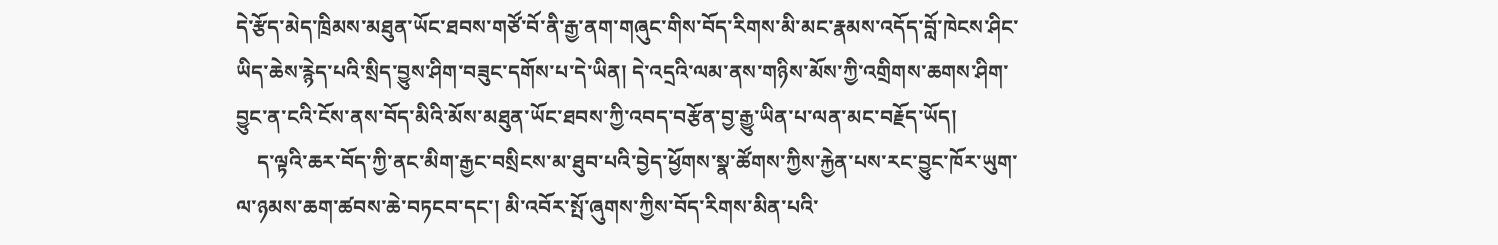དེ་རྩོད་མེད་ཁྲིམས་མཐུན་ཡོང་ཐབས་གཙོ་བོ་ནི་རྒྱ་ནག་གཞུང་གིས་བོད་རིགས་མི་མང་རྣམས་འདོད་བློ་ཁེངས་ཤིང་ཡིད་ཆེས་རྙེད་པའི་སྲིད་བྱུས་ཤིག་བཟུང་དགོས་པ་དེ་ཡིན། དེ་འདྲའི་ལམ་ནས་གཉིས་མོས་ཀྱི་འགྲིགས་ཆགས་ཤིག་བྱུང་ན་ངའི་ངོས་ནས་བོད་མིའི་མོས་མཐུན་ཡོང་ཐབས་ཀྱི་འབད་བརྩོན་བྱ་རྒྱུ་ཡིན་པ་ལན་མང་བརྗོད་ཡོད།
    ད་ལྟའི་ཆར་བོད་ཀྱི་ནང་མིག་རྒྱང་བསྲིངས་མ་ཐུབ་པའི་བྱེད་ཕྱོགས་སྣ་ཚོགས་ཀྱིས་རྐྱེན་པས་རང་བྱུང་ཁོར་ཡུག་ལ་ཉམས་ཆག་ཚབས་ཆེ་བཏངབ་དང་། མི་འབོར་སྤོ་ཞུགས་ཀྱིས་བོད་རིགས་མིན་པའི་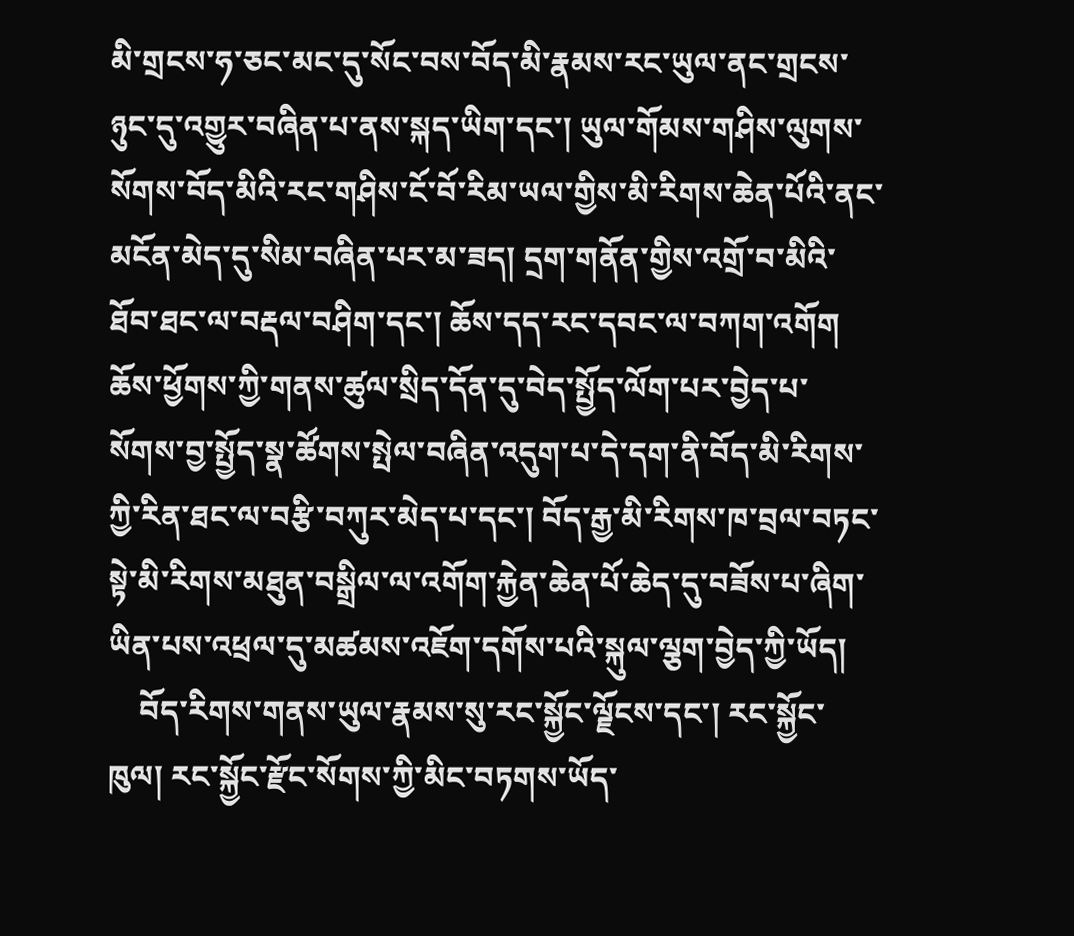མི་གྲངས་ཧ་ཅང་མང་དུ་སོང་བས་བོད་མི་རྣམས་རང་ཡུལ་ནང་གྲངས་ཉུང་དུ་འགྱུར་བཞིན་པ་ནས་སྐད་ཡིག་དང་། ཡུལ་གོམས་གཤིས་ལུགས་སོགས་བོད་མིའི་རང་གཤིས་ངོ་བོ་རིམ་ཡལ་གྱིས་མི་རིགས་ཆེན་པོའི་ནང་མངོན་མེད་དུ་སིམ་བཞིན་པར་མ་ཟད། དྲག་གནོན་གྱིས་འགྲོ་བ་མིའི་ཐོབ་ཐང་ལ་བརྡལ་བཤིག་དང་། ཆོས་དད་རང་དབང་ལ་བཀག་འགོག ཆོས་ཕྱོགས་ཀྱི་གནས་ཚུལ་སྲིད་དོན་དུ་བེད་སྤྱོད་ལོག་པར་བྱེད་པ་སོགས་བྱ་སྤྱོད་སྣ་ཚོགས་སྤེལ་བཞིན་འདུག་པ་དེ་དག་ནི་བོད་མི་རིགས་ཀྱི་རིན་ཐང་ལ་བརྩི་བཀུར་མེད་པ་དང་། བོད་རྒྱ་མི་རིགས་ཁ་བྲལ་བཏང་སྟེ་མི་རིགས་མཐུན་བསྒྲིལ་ལ་འགོག་རྐྱེན་ཆེན་པོ་ཆེད་དུ་བཟོས་པ་ཞིག་ཡིན་པས་འཕྲལ་དུ་མཚམས་འཇོག་དགོས་པའི་སྐུལ་ལྕག་བྱེད་ཀྱི་ཡོད།
    བོད་རིགས་གནས་ཡུལ་རྣམས་སུ་རང་སྐྱོང་ལྗོངས་དང་། རང་སྐྱོང་ཁུལ། རང་སྐྱོང་རྫོང་སོགས་ཀྱི་མིང་བཏགས་ཡོད་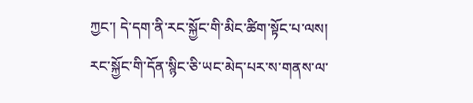ཀྱང་། དེ་དག་ནི་རང་སྐྱོང་གི་མིང་ཚིག་སྟོང་པ་ལས། རང་སྐྱོང་གི་དོན་སྙིང་ཅི་ཡང་མེད་པར་ས་གནས་ལ་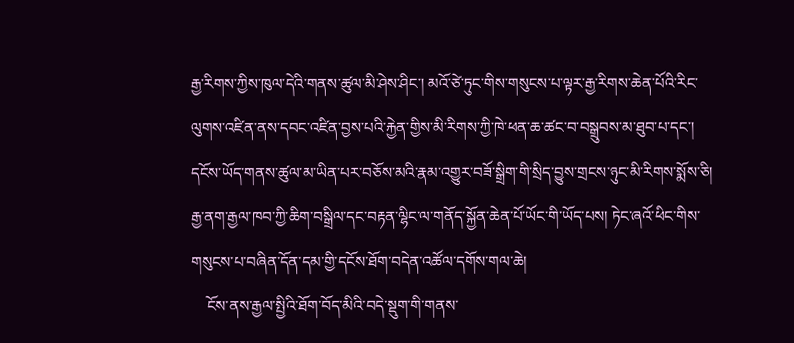རྒྱ་རིགས་ཀྱིས་ཁུལ་དེའི་གནས་ཚུལ་མི་ཤེས་ཤིང་། མའོ་ཙེ་ཏུང་གིས་གསུངས་པ་ལྟར་རྒྱ་རིགས་ཆེན་པོའི་རིང་ལུགས་འཛིན་ནས་དབང་འཛིན་བྱས་པའི་རྐྱེན་གྱིས་མི་རིགས་ཀྱི་ཁེ་ཕན་ཆ་ཚང་བ་བསྒྲུབས་མ་ཐུབ་པ་དང་། དངོས་ཡོད་གནས་ཚུལ་མ་ཡིན་པར་བཅོས་མའི་རྣམ་འགྱུར་བཟོ་སྒྲིག་གི་སྲིད་བྱུས་གྲངས་ཉུང་མི་རིགས་སྨོས་ཅི། རྒྱ་ནག་རྒྱལ་ཁབ་ཀྱི་ཆིག་བསྒྲིལ་དང་བརྟན་ལྷིང་ལ་གནོད་སྐྱོན་ཆེན་པོ་ཡོང་གི་ཡོད་པས། ཏེང་ཞའོ་ཕིང་གིས་གསུངས་པ་བཞིན་དོན་དམ་གྱི་དངོས་ཐོག་བདེན་འཚོལ་དགོས་གལ་ཆེ།
    ངོས་ནས་རྒྱལ་སྤྱིའི་ཐོག་བོད་མིའི་བདེ་སྡུག་གི་གནས་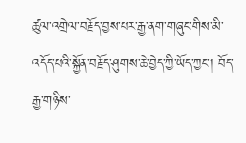ཚུལ་འགྲེལ་བརྗོད་བྱས་པར་རྒྱ་ནག་གཞུང་གིས་མི་འདོད་པའི་སྐྱོན་བརྗོད་ཤུགས་ཆེ་བྱེད་ཀྱི་ཡོད་ཀྱང་། བོད་རྒྱ་གཉིས་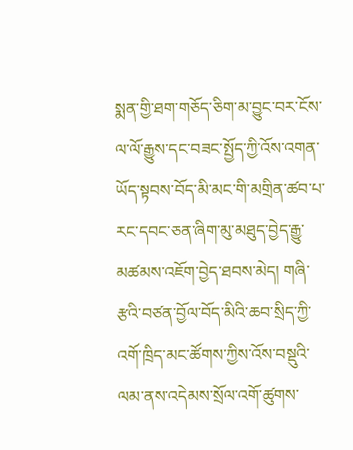སྨན་གྱི་ཐག་གཅོད་ཅིག་མ་བྱུང་བར་ངོས་ལ་ལོ་རྒྱུས་དང་བཟང་སྤྱོད་ཀྱི་འོས་འགན་ཡོད་སྟབས་བོད་མི་མང་གི་མགྲིན་ཚབ་པ་རང་དབང་ཅན་ཞིག་མུ་མཐུད་བྱེད་རྒྱུ་མཚམས་འཇོག་བྱེད་ཐབས་མེད། གཞི་རྩའི་བཙན་བྱོལ་བོད་མིའི་ཆབ་སྲིད་ཀྱི་འགོ་ཁྲིད་མང་ཚོགས་ཀྱིས་འོས་བསྡུའི་ལམ་ནས་འདེམས་སྲོལ་འགོ་ཚུགས་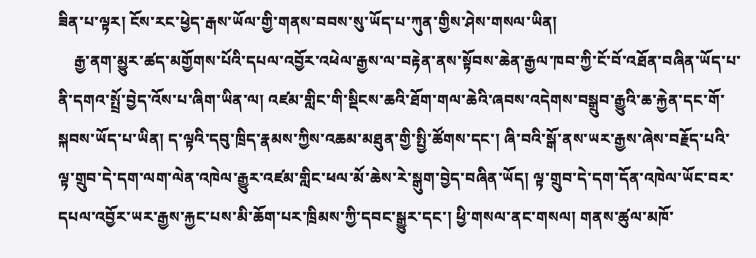ཟིན་པ་ལྟར། ངོས་རང་ཕྱེད་རྒས་ཡོལ་གྱི་གནས་བབས་སུ་ཡོད་པ་ཀུན་གྱིས་ཤེས་གསལ་ཡིན།
    རྒྱ་ནག་མྱུར་ཚད་མགྱོགས་པོའི་དཔལ་འབྱོར་འཕེལ་རྒྱས་ལ་བརྟེན་ནས་སྟོབས་ཆེན་རྒྱལ་ཁབ་ཀྱི་ངོ་བོ་འཐོན་བཞིན་ཡོད་པ་ནི་དགའ་སྤྲོ་བྱེད་འོས་པ་ཞིག་ཡིན་ལ། འཛམ་གླིང་གི་སྡིངས་ཆའི་ཐོག་གལ་ཆེའི་ཞབས་འདེགས་བསྒྲུབ་རྒྱུའི་ཆ་རྐྱེན་དང་གོ་སྐབས་ཡོད་པ་ཡིན། ད་ལྟའི་དབུ་ཁྲིད་རྣམས་ཀྱིས་འཆམ་མཐུན་གྱི་སྤྱི་ཚོགས་དང་། ཞི་བའི་སྒོ་ནས་ཡར་རྒྱས་ཞེས་བརྗོད་པའི་ལྟ་གྲུབ་དེ་དག་ལག་ལེན་འཁེལ་རྒྱུར་འཛམ་གླིང་ཕལ་མོ་ཆེས་རེ་སྒུག་བྱེད་བཞིན་ཡོད། ལྟ་གྲུབ་དེ་དག་དོན་འཁེལ་ཡོང་བར་དཔལ་འབྱོར་ཡར་རྒྱས་རྐྱང་པས་མི་ཆོག་པར་ཁྲིམས་ཀྱི་དབང་སྒྱུར་དང་། ཕྱི་གསལ་ནང་གསལ། གནས་ཚུལ་མཁོ་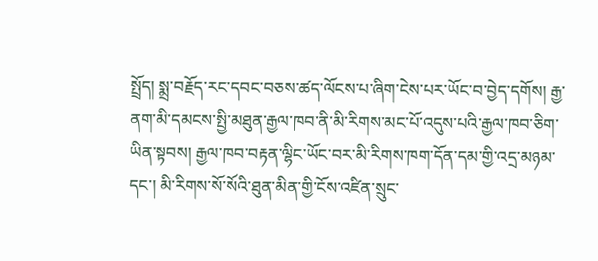སྤྲོད། སྨྲ་བརྗོད་རང་དབང་བཅས་ཚད་ལོངས་པ་ཞིག་ངེས་པར་ཡོང་བ་བྱེད་དགོས། རྒྱ་ནག་མི་དམངས་སྤྱི་མཐུན་རྒྱལ་ཁབ་ནི་མི་རིགས་མང་པོ་འདུས་པའི་རྒྱལ་ཁབ་ཅིག་ཡིན་སྟབས། རྒྱལ་ཁབ་བརྟན་ལྷིང་ཡོང་བར་མི་རིགས་ཁག་དོན་དམ་གྱི་འདྲ་མཉམ་དང་། མི་རིགས་སོ་སོའི་ཐུན་མིན་གྱི་ངོས་འཛིན་སྲུང་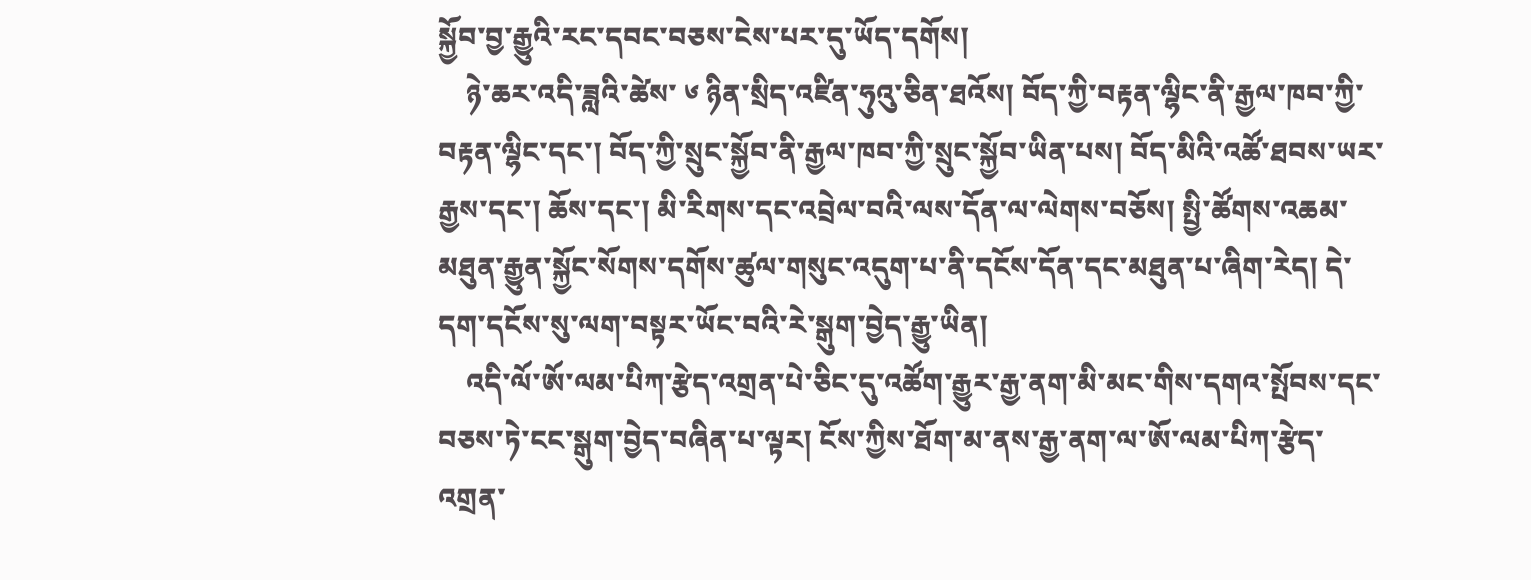སྐྱོབ་བྱ་རྒྱུའི་རང་དབང་བཅས་ངེས་པར་དུ་ཡོད་དགོས།
    ཉེ་ཆར་འདི་ཟླའི་ཚེས་ ༦ ཉིན་སྲིད་འཛིན་ཧུའུ་ཅིན་ཐའོས། བོད་ཀྱི་བརྟན་ལྷིང་ནི་རྒྱལ་ཁབ་ཀྱི་བརྟན་ལྷིང་དང་། བོད་ཀྱི་སྲུང་སྐྱོབ་ནི་རྒྱལ་ཁབ་ཀྱི་སྲུང་སྐྱོབ་ཡིན་པས། བོད་མིའི་འཚོ་ཐབས་ཡར་རྒྱས་དང་། ཆོས་དང་། མི་རིགས་དང་འབྲེལ་བའི་ལས་དོན་ལ་ལེགས་བཅོས། སྤྱི་ཚོགས་འཆམ་མཐུན་རྒྱུན་སྐྱོང་སོགས་དགོས་ཚུལ་གསུང་འདུག་པ་ནི་དངོས་དོན་དང་མཐུན་པ་ཞིག་རེད། དེ་དག་དངོས་སུ་ལག་བསྟར་ཡོང་བའི་རེ་སྒུག་བྱེད་རྒྱུ་ཡིན།
    འདི་ལོ་ཨོ་ལམ་པིཀ་རྩེད་འགྲན་པེ་ཅིང་དུ་འཚོག་རྒྱུར་རྒྱ་ནག་མི་མང་གིས་དགའ་སྤོབས་དང་བཅས་ཏེ་ངང་སྒུག་བྱེད་བཞིན་པ་ལྟར། ངོས་ཀྱིས་ཐོག་མ་ནས་རྒྱ་ནག་ལ་ཨོ་ལམ་པིཀ་རྩེད་འགྲན་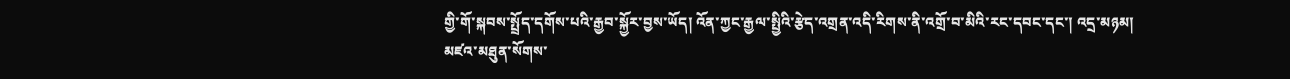གྱི་གོ་སྐབས་སྤྲོད་དགོས་པའི་རྒྱབ་སྐྱོར་བྱས་ཡོད། འོན་ཀྱང་རྒྱལ་སྤྱིའི་རྩེད་འགྲན་འདི་རིགས་ནི་འགྲོ་བ་མིའི་རང་དབང་དང་། འདྲ་མཉམ། མཛའ་མཐུན་སོགས་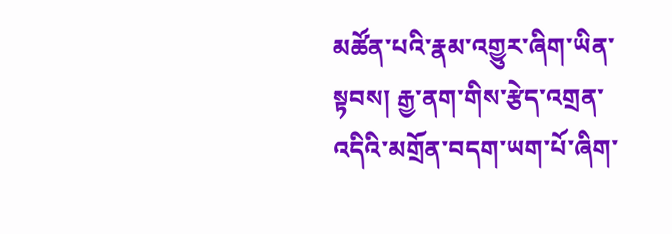མཚོན་པའི་རྣམ་འགྱུར་ཞིག་ཡིན་སྟབས། རྒྱ་ནག་གིས་རྩེད་འགྲན་འདིའི་མགྲོན་བདག་ཡག་པོ་ཞིག་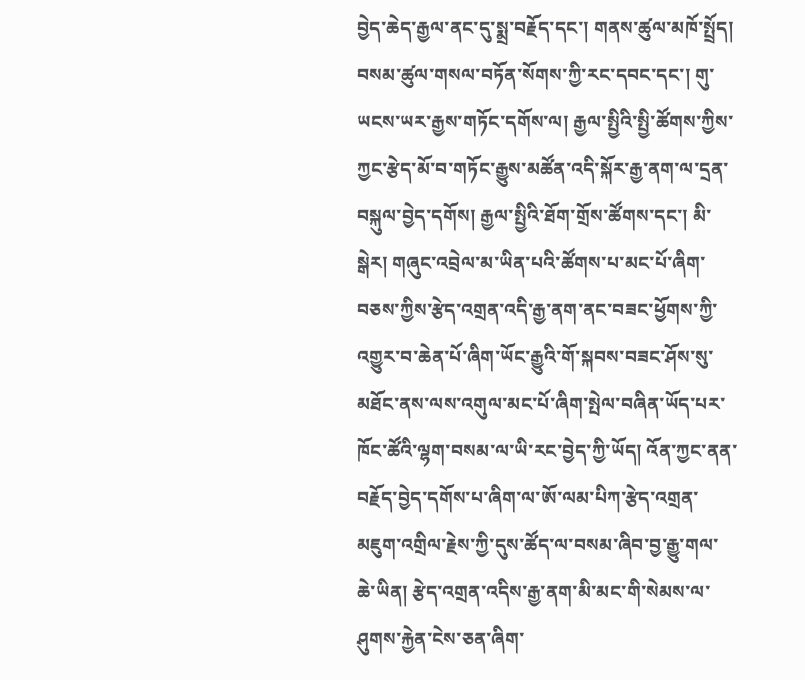བྱེད་ཆེད་རྒྱལ་ནང་དུ་སྨྲ་བརྗོད་དང་། གནས་ཚུལ་མཁོ་སྤྲོད། བསམ་ཚུལ་གསལ་བཏོན་སོགས་ཀྱི་རང་དབང་དང་། གུ་ཡངས་ཡར་རྒྱས་གཏོང་དགོས་ལ། རྒྱལ་སྤྱིའི་སྤྱི་ཚོགས་ཀྱིས་ཀྱང་རྩེད་མོ་བ་གཏོང་རྒྱུས་མཚོན་འདི་སྐོར་རྒྱ་ནག་ལ་དྲན་བསྐུལ་བྱེད་དགོས། རྒྱལ་སྤྱིའི་ཐོག་གྲོས་ཚོགས་དང་། མི་སྒེར། གཞུང་འབྲེལ་མ་ཡིན་པའི་ཚོགས་པ་མང་པོ་ཞིག་བཅས་ཀྱིས་རྩེད་འགྲན་འདི་རྒྱ་ནག་ནང་བཟང་ཕྱོགས་ཀྱི་འགྱུར་བ་ཆེན་པོ་ཞིག་ཡོང་རྒྱུའི་གོ་སྐབས་བཟང་ཤོས་སུ་མཐོང་ནས་ལས་འགུལ་མང་པོ་ཞིག་སྤེལ་བཞིན་ཡོད་པར་ཁོང་ཚོའི་ལྷག་བསམ་ལ་ཡི་རང་བྱེད་ཀྱི་ཡོད། འོན་ཀྱང་ནན་བརྗོད་བྱེད་དགོས་པ་ཞིག་ལ་ཨོ་ལམ་པིཀ་རྩེད་འགྲན་མཇུག་འགྲིལ་རྗེས་ཀྱི་དུས་ཚོད་ལ་བསམ་ཞིབ་བྱ་རྒྱུ་གལ་ཆེ་ཡིན། རྩེད་འགྲན་འདིས་རྒྱ་ནག་མི་མང་གི་སེམས་ལ་ཤུགས་རྐྱེན་ངེས་ཅན་ཞིག་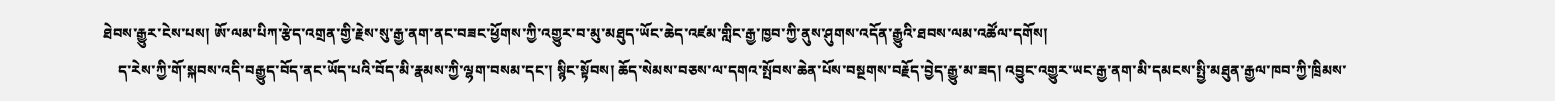ཐེབས་རྒྱུར་ངེས་པས། ཨོ་ལམ་པིཀ་རྩེད་འགྲན་གྱི་རྗེས་སུ་རྒྱ་ནག་ནང་བཟང་ཕྱོགས་ཀྱི་འགྱུར་བ་མུ་མཐུད་ཡོང་ཆེད་འཛམ་གླིང་རྒྱ་ཁྱབ་ཀྱི་ནུས་ཤུགས་འདོན་རྒྱུའི་ཐབས་ལམ་འཚོལ་དགོས།
    ད་རེས་ཀྱི་གོ་སྐབས་འདི་བརྒྱུད་བོད་ནང་ཡོད་པའི་བོད་མི་རྣམས་ཀྱི་ལྷག་བསམ་དང་། སྙིང་སྟོབས། ཆོད་སེམས་བཅས་ལ་དགའ་སྤོབས་ཆེན་པོས་བསྔགས་བརྗོད་བྱེད་རྒྱུ་མ་ཟད། འབྱུང་འགྱུར་ཡང་རྒྱ་ནག་མི་དམངས་སྤྱི་མཐུན་རྒྱལ་ཁབ་ཀྱི་ཁྲིམས་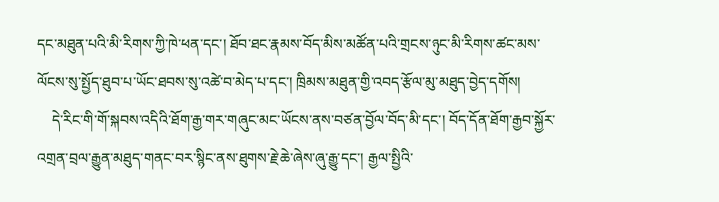དང་མཐུན་པའི་མི་རིགས་ཀྱི་ཁེ་ཕན་དང་། ཐོབ་ཐང་རྣམས་བོད་མིས་མཚོན་པའི་གྲངས་ཉུང་མི་རིགས་ཚང་མས་ལོངས་སུ་སྤྱོད་ཐུབ་པ་ཡོང་ཐབས་སུ་འཚེ་བ་མེད་པ་དང་། ཁྲིམས་མཐུན་གྱི་འབད་རྩོལ་མུ་མཐུད་བྱེད་དགོས།
    དེ་རིང་གི་གོ་སྐབས་འདིའི་ཐོག་རྒྱ་གར་གཞུང་མང་ཡོངས་ནས་བཙན་བྱོལ་བོད་མི་དང་། བོད་དོན་ཐོག་རྒྱབ་སྐྱོར་འགྲན་བྲལ་རྒྱུན་མཐུད་གནང་བར་སྙིང་ནས་ཐུགས་རྗེ་ཆེ་ཞེས་ཞུ་རྒྱུ་དང་། རྒྱལ་སྤྱིའི་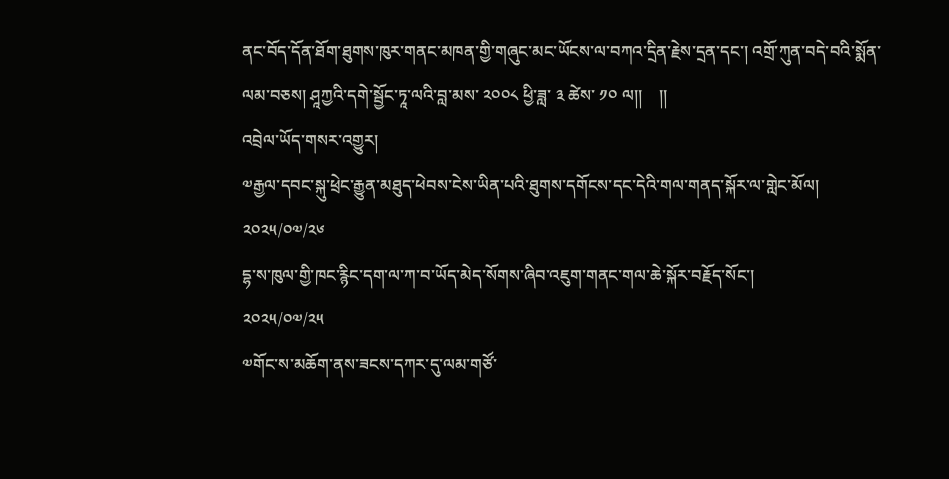ནང་བོད་དོན་ཐོག་ཐུགས་ཁུར་གནང་མཁན་གྱི་གཞུང་མང་ཡོངས་ལ་བཀའ་དྲིན་རྗེས་དྲན་དང་། འགྲོ་ཀུན་བདེ་བའི་སྨོན་ལམ་བཅས། ཤཱཀྱའི་དགེ་སྦྱོང་ཏཱ་ལའི་བླ་མས་ ༢༠༠༨ ཕྱི་ཟླ་ ༣ ཚེས་ ༡༠ ལ།།    །།
འབྲེལ་ཡོད་གསར་འགྱུར།
༧རྒྱལ་དབང་སྐུ་ཕྲེང་རྒྱུན་མཐུད་ཕེབས་ངེས་ཡིན་པའི་ཐུགས་དགོངས་དང་དེའི་གལ་གནད་སྐོར་ལ་གླེང་མོལ།
༢༠༢༥/༠༧/༢༦
དྷ་ས་ཁུལ་གྱི་ཁང་རྙིང་དག་ལ་ཀ་བ་ཡོད་མེད་སོགས་ཞིབ་འཇུག་གནང་གལ་ཆེ་སྐོར་བརྗོད་སོང་།
༢༠༢༥/༠༧/༢༥
༧གོང་ས་མཆོག་ནས་ཟངས་དཀར་དུ་ལམ་གཙོ་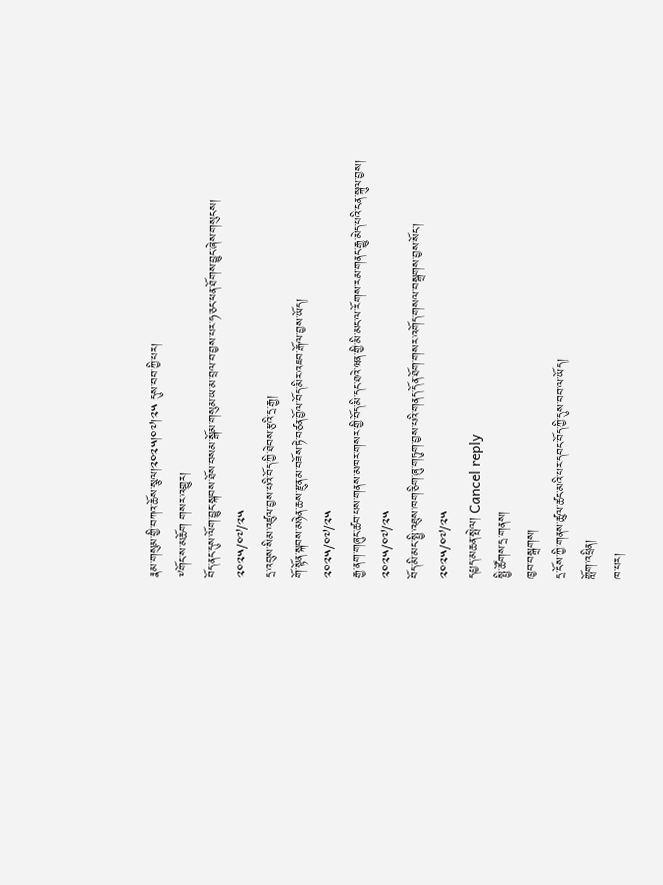རྣམ་གསུམ་གྱི་བཀའ་ཆོས་སྩལ།༢༠༢༥།༠༧།༢༥ དུས་བབ་ཀྱི་པར།
༸གོང་ས་མཆོག གསར་འགྱུར།
བོད་ནང་དུས་ལོག་བྱུང་སྐབས་ཐོས་བསམ་སྒོམ་གསུམ་ཡ་མ་བྲལ་བ་བྱས་པར་ཧ་ཅང་ཕན་ཐོགས་བྱུང་ཞེས་གསུངས།
༢༠༢༥/༠༧/༢༥
དྲ་འབུས་སིམ་འཛུལ་བྱས་པའི་བོད་ཀྱི་ཐེབས་རྩའི་དྲ་རྒྱ།
གོ་སྟོན་སྐབས་མཉེན་ཆས་རྫུན་མ་བཟོས་ཏེ་བཙན་བྱོལ་བོད་མིར་འཇབ་རྒོལ་བྱས་ཡོད།
༢༠༢༥/༠༧/༢༥
རྒྱ་ནག་གཞུང་ཚབ་པས་གནས་མཁར་གསར་གྱི་བོད་མི་དང་ཐའེ་ཝན་གྱི་མི་མང་ལ་རོགས་རམ་གནང་རྒྱུ་མེད་པའི་ངན་སྐུལ་བྱས།
༢༠༢༥/༠༧/༢༥
བོད་མི་མང་སྤྱི་འཐུས་ཁག་ཅིག་ཞུ་གཏུག་བྱས་པའི་གནད་དོན་ཐོག་གསར་འགོད་གསལ་བསྒྲགས་བྱས་སོང་།
༢༠༢༥/༠༧/༢༥
དཔྱད་མཆན་སྤེལ། Cancel reply
སྤྱི་ཚོགས་དྲ་གནས།
ཁྱབ་བསྒྲགས།
དྲ་ངོས་ཀྱི་གནས་ཚུལ་ཚང་མའི་པར་དབང་བོད་ཀྱི་དུས་བབ་ལ་ཡོད།
གློག་འཕྲིན།
ཁ་པར།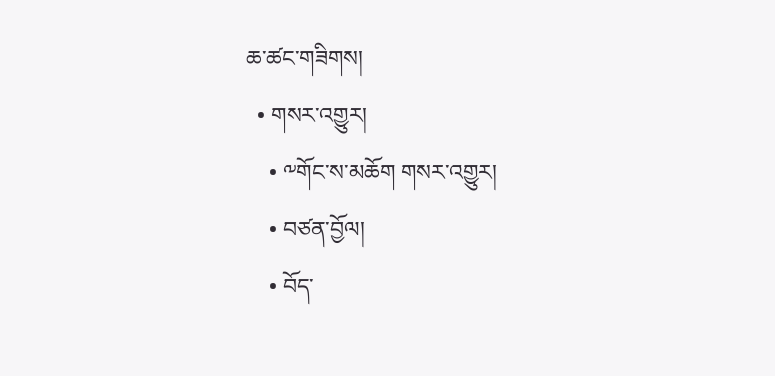ཆ་ཚང་གཟིགས།
  • གསར་འགྱུར།
    • ༸གོང་ས་མཆོག གསར་འགྱུར།
    • བཙན་བྱོལ།
    • བོད་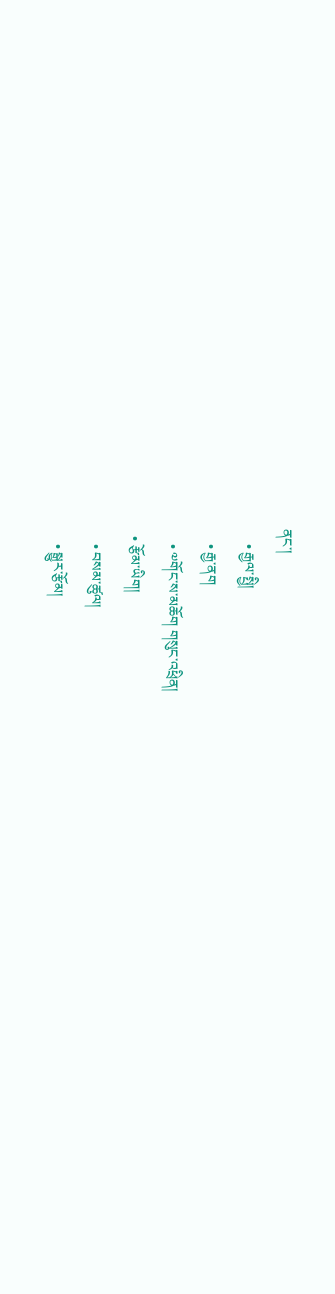ནང་།
    • རྒྱལ་སྤྱི།
    • རྒྱ་ནག
    • ༧གོང་ས་མཆོག གསུང་འཕྲིན།
  • རྩོམ་ཡིག།
    • བསམ་ཚུལ།
    • སྒྱུར་རྩོམ།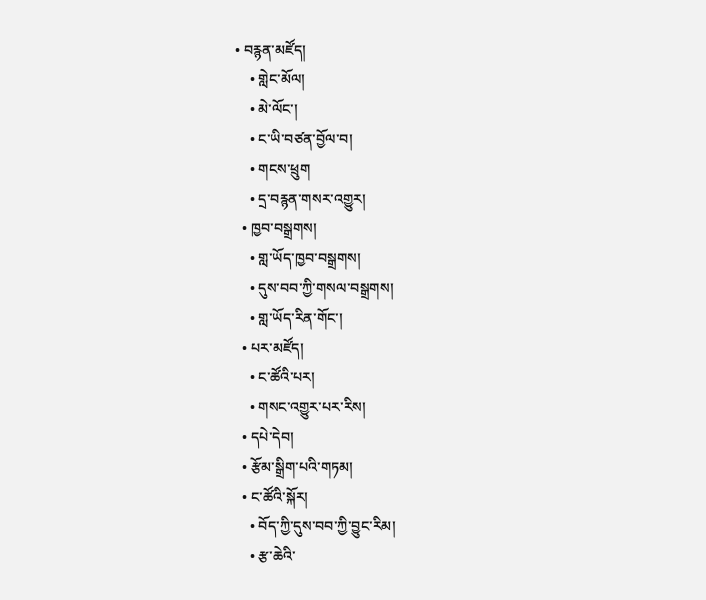• བརྙན་མཛོད།
    • གླེང་མོལ།
    • མེ་ལོང་།
    • ང་ཡི་བཙན་བྱོལ་བ།
    • གངས་ཕྲུག
    • དྲ་བརྙན་གསར་འགྱུར།
  • ཁྱབ་བསྒྲགས།
    • གླ་ཡོད་ཁྱབ་བསྒྲགས།
    • དུས་བབ་ཀྱི་གསལ་བསྒྲགས།
    • གླ་ཡོད་རིན་གོང་།
  • པར་མཛོད།
    • ང་ཚོའི་པར།
    • གསང་འགྱུར་པར་རིས།
  • དཔེ་དེབ།
  • རྩོམ་སྒྲིག་པའི་གཏམ།
  • ང་ཚོའི་སྐོར།
    • བོད་ཀྱི་དུས་བབ་ཀྱི་བྱུང་རིམ།
    • རྩ་ཆེའི་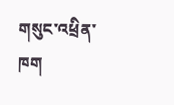གསུང་འཕྲིན་ཁག